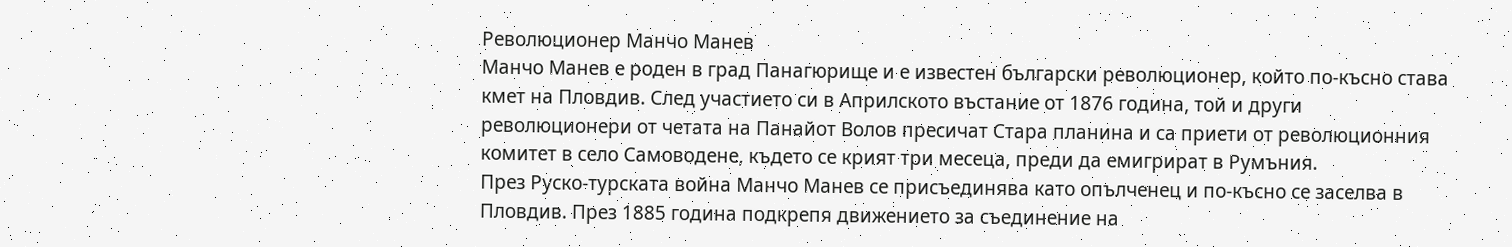Революционер Манчо Манев
Манчо Манев е роден в град Панагюрище и е известен български революционер, който по-късно става кмет на Пловдив. След участието си в Априлското въстание от 1876 година, той и други революционери от четата на Панайот Волов пресичат Стара планина и са приети от революционния комитет в село Самоводене, където се крият три месеца, преди да емигрират в Румъния.
През Руско-турската война Манчо Манев се присъединява като опълченец и по-късно се заселва в Пловдив. През 1885 година подкрепя движението за съединение на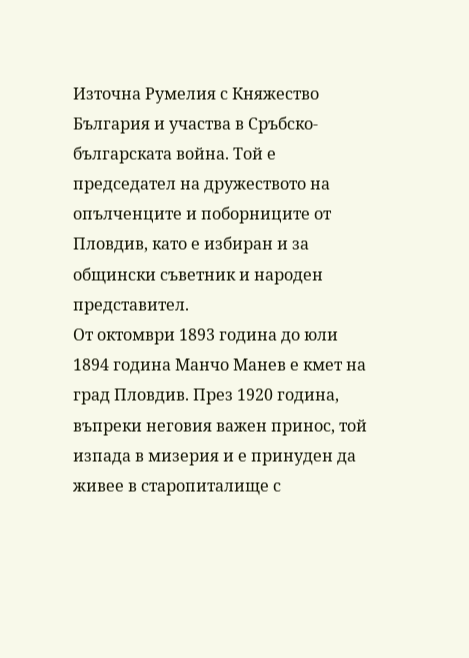Източна Румелия с Княжество България и участва в Сръбско-българската война. Той е председател на дружеството на опълченците и поборниците от Пловдив, като е избиран и за общински съветник и народен представител.
От октомври 1893 година до юли 1894 година Манчо Манев е кмет на град Пловдив. През 1920 година, въпреки неговия важен принос, той изпада в мизерия и е принуден да живее в старопиталище с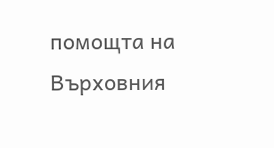помощта на Върховния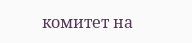комитет на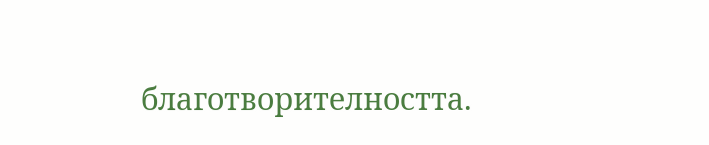благотворителността.